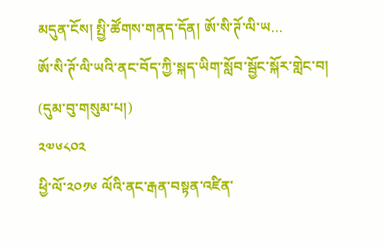མདུན་ངོས། སྤྱི་ཚོགས་གནད་དོན། ཨོ་སི་ཊོ་ལི་ཡ...
ཨོ་སི་ཊོ་ལི་ཡའི་ནང་བོད་ཀྱི་སྐད་ཡིག་སློབ་སྦྱོང་སྐོར་གླེང་བ། (དུམ་བུ་གསུམ་པ།)
༢༧༦༨༠༢
ཕྱི་ལོ་༢༠༡༦ ལོའི་ནང་རྒན་བསྟན་འཛིན་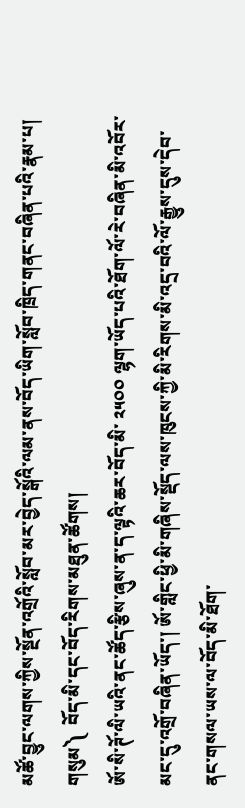མཚོ་བྱུང་ལགས་ཀྱིས་སྔོན་འགྲོའི་སློབ་མར་བྱེད་སྒོའི་ལམ་ནས་བོད་ཡིག་སློབ་ཁྲིད་གནང་བཞིན་པའི་རྣམ་པ།
གསུམ༽  བོད་མི་དང་བོད་རིགས་མཐུན་ཚོགས།
ཨོ་སི་ཊོ་ལི་ཡའི་ནང་ཚོད་རྩིས་ཞུས་ན་ད་ལྟའི་ཆར་བོད་མི་ ༢༥༠༠ ལྷག་ཡོད་པའི་ཐོག་ལོ་རེ་བཞིན་མི་འབོར་མང་དུ་འགྲོ་བཞིན་ཡོད་། ཨོ་གླིང་ཕྱི་མི་གཞིས་སྡོད་ལས་ཁུངས་ཀྱི་མི་རིགས་མི་འདྲ་བའི་ལོ་རྒྱུས་དུས་དེབ་ནང་གསལ་ཡས་ལ་བོད་མི་ཐོག་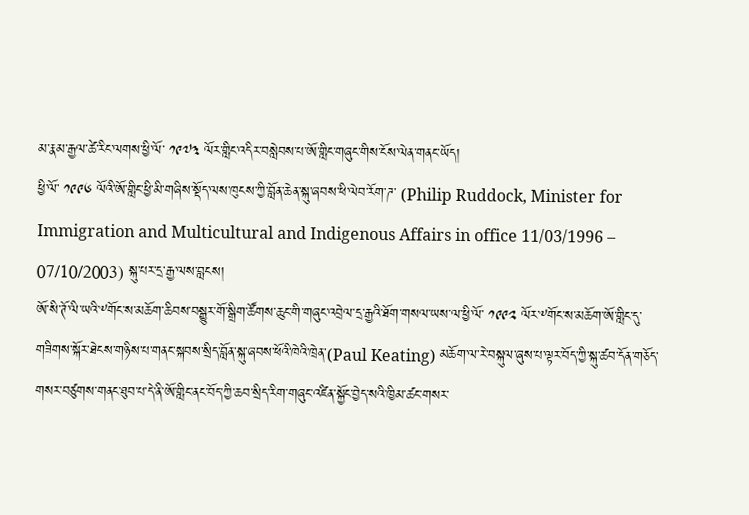མ་རྣམ་རྒྱལ་ཚེ་རིང་ལགས་ཕྱི་ལོ་ ༡༩༧༣ ལོར་གླིང་འདིར་བསླེབས་པ་ཨོ་གླིང་གཞུང་གིས་ངོས་ལེན་གནང་ཡོད།
ཕྱི་ལོ་ ༡༩༩༦ ལོའི་ཨོ་གླིང་ཕྱི་མི་གཞིས་སྡོད་ལས་ཁུངས་ཀྱི་བློན་ཆེན་སྐུ་ཞབས་ཕི་ལེབ་རོག་ཌ་ (Philip Ruddock, Minister for Immigration and Multicultural and Indigenous Affairs in office 11/03/1996 – 07/10/2003) སྐུ་པར་དྲ་རྒྱ་ལས་བླངས།
ཨོ་སི་ཊོ་ལི་ཡའི་༸གོང་ས་མཆོག་ཆིབས་བསྒྱུར་གོ་སྒྲིག་ཚོགས་ཆུང་གི་གཞུང་འབྲེལ་དྲ་རྒྱའི་ཐོག་གསལ་ཡས་ལ་ཕྱི་ལོ་ ༡༩༩༢ ལོར་༸གོང་ས་མཆོག་ཨོ་གླིང་དུ་གཟིགས་སྐོར་ཐེངས་གཉིས་པ་གནང་སྐབས་སྲིད་བློན་སྐུ་ཞབས་ཕོའི་ཁེའི་ཁྲེན་(Paul Keating) མཆོག་ལ་རེ་བསྐུལ་ཞུས་པ་ལྟར་བོད་ཀྱི་སྐུ་ཚབ་དོན་གཅོད་གསར་བཙུགས་གནང་ཐུབ་པ་དེ་ནི་ཨོ་གླིང་ནང་བོད་ཀྱི་ཆབ་སྲིད་རིག་གཞུང་འཛིན་སྐྱོང་བྱེད་སའི་ཁྱིམ་ཚང་གསར་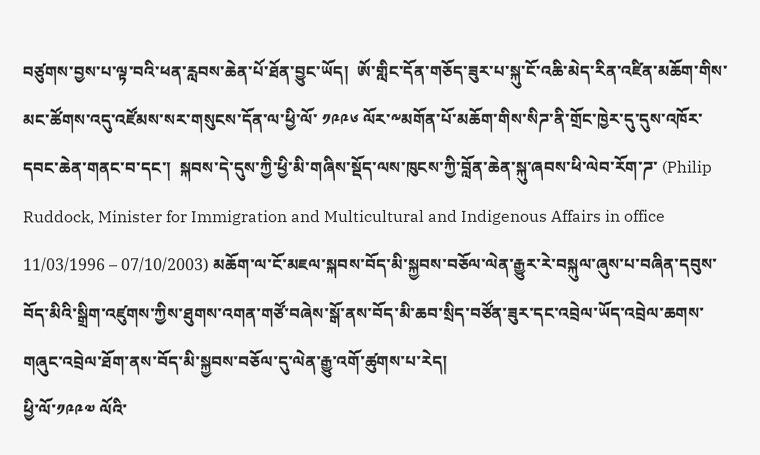བཙུགས་བྱས་པ་ལྟ་བའི་ཕན་རླབས་ཆེན་པོ་ཐོན་བྱུང་ཡོད།  ཨོ་གླིང་དོན་གཅོད་ཟུར་པ་སྐུ་ངོ་འཆི་མེད་རིན་འཛིན་མཆོག་གིས་མང་ཚོགས་འདུ་འཛོམས་སར་གསུངས་དོན་ལ་ཕྱི་ལོ་ ༡༩༩༦ ལོར་༸མགོན་པོ་མཆོག་གིས་སིཌ་ནི་གྲོང་ཁྱེར་དུ་དུས་འཁོར་དབང་ཆེན་གནང་བ་དང་།  སྐབས་དེ་དུས་ཀྱི་ཕྱི་མི་གཞིས་སྡོད་ལས་ཁུངས་ཀྱི་བློན་ཆེན་སྐུ་ཞབས་ཕི་ལེབ་རོག་ཌ་ (Philip Ruddock, Minister for Immigration and Multicultural and Indigenous Affairs in office 11/03/1996 – 07/10/2003) མཆོག་ལ་ངོ་མཇལ་སྐབས་བོད་མི་སྐྱབས་བཅོལ་ལེན་རྒྱུར་རེ་བསྐུལ་ཞུས་པ་བཞིན་དབུས་བོད་མིའི་སྒྲིག་འཛུགས་ཀྱིས་ཐུགས་འགན་གཙོ་བཞེས་སྒོ་ནས་བོད་མི་ཆབ་སྲིད་བཙོན་ཟུར་དང་འབྲེལ་ཡོད་འབྲེལ་ཆགས་གཞུང་འབྲེལ་ཐོག་ནས་བོད་མི་སྐྱབས་བཅོལ་དུ་ལེན་རྒྱུ་འགོ་ཚུགས་པ་རེད།
ཕྱི་ལོ་༡༩༩༧ ལོའི་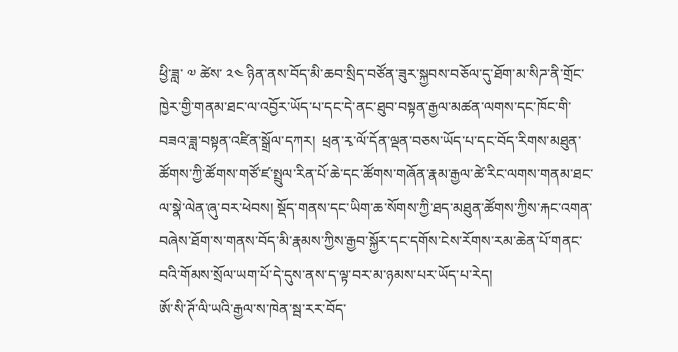ཕྱི་ཟླ་ ༧ ཚེས་ ༢༤ ཉིན་ནས་བོད་མི་ཆབ་སྲིད་བཙོན་ཟུར་སྐྱབས་བཅོལ་དུ་ཐོག་མ་སིཌ་ནི་གྲོང་ཁྱེར་གྱི་གནམ་ཐང་ལ་འབྱོར་ཡོད་པ་དང་དེ་ནང་ཐུབ་བསྟན་རྒྱལ་མཚན་ལགས་དང་ཁོང་གི་བཟའ་ཟླ་བསྟན་འཛིན་སྒྲོལ་དཀར།  ཕྲན་རྭ་ལོ་དོན་ལྡན་བཅས་ཡོད་པ་དང་བོད་རིགས་མཐུན་ཚོགས་ཀྱི་ཚོགས་གཙོ་ཛ་སྤྲུལ་རིན་པོ་ཆེ་དང་ཚོགས་གཞོན་རྣམ་རྒྱལ་ཚེ་རིང་ལགས་གནམ་ཐང་ལ་སྣེ་ལེན་ཞུ་བར་ཕེབས། སྡོད་གནས་དང་ཡིག་ཆ་སོགས་ཀྱི་ཐད་མཐུན་ཚོགས་ཀྱིས་རྐང་འགན་བཞེས་ཐོག་ས་གནས་བོད་མི་རྣམས་ཀྱིས་རྒྱབ་སྐྱོར་དང་དགོས་ངེས་རོགས་རམ་ཆེན་པོ་གནང་བའི་གོམས་སྲོལ་ཡག་པོ་དེ་དུས་ནས་ད་ལྟ་བར་མ་ཉམས་པར་ཡོད་པ་རེད།
ཨོ་སི་ཊོ་ལི་ཡའི་རྒྱལ་ས་ཁེན་སྦ་རར་བོད་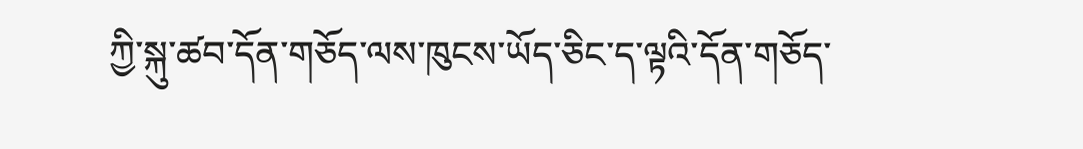ཀྱི་སྐུ་ཚབ་དོན་གཅོད་ལས་ཁུངས་ཡོད་ཅིང་ད་ལྟའི་དོན་གཅོད་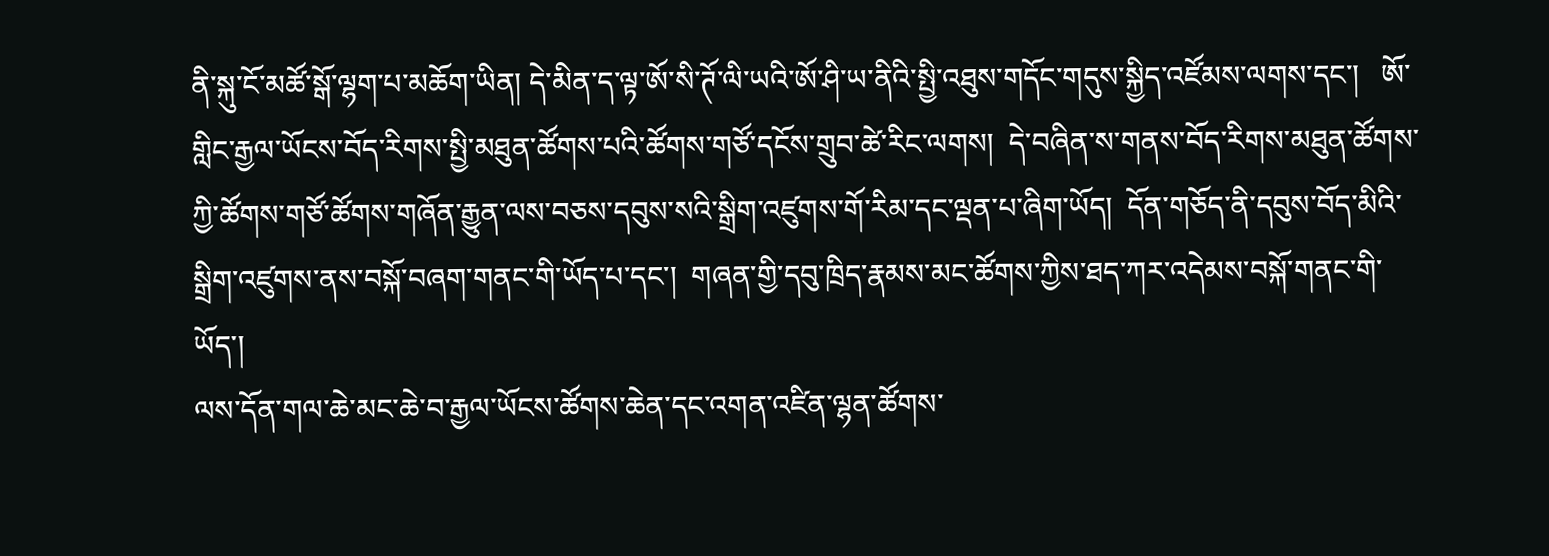ནི་སྐུ་ངོ་མཚོ་སྒོ་ལྷག་པ་མཆོག་ཡིན། དེ་མིན་ད་ལྟ་ཨོ་སི་ཊོ་ལི་ཡའི་ཨོ་ཤི་ཡ་ནིའི་སྤྱི་འཐུས་གདོང་གདུས་སྐྱིད་འཛོམས་ལགས་དང་།   ཨོ་གླིང་རྒྱལ་ཡོངས་བོད་རིགས་སྤྱི་མཐུན་ཚོགས་པའི་ཚོགས་གཙོ་དངོས་གྲུབ་ཚེ་རིང་ལགས།  དེ་བཞིན་ས་གནས་བོད་རིགས་མཐུན་ཚོགས་ཀྱི་ཚོགས་གཙོ་ཚོགས་གཞོན་རྒྱུན་ལས་བཅས་དབུས་སའི་སྒྲིག་འཛུགས་གོ་རིམ་དང་ལྡན་པ་ཞིག་ཡོད།  དོན་གཅོད་ནི་དབུས་བོད་མིའི་སྒྲིག་འཛུགས་ནས་བསྐོ་བཞག་གནང་གི་ཡོད་པ་དང་།  གཞན་གྱི་དབུ་ཁྲིད་རྣམས་མང་ཚོགས་ཀྱིས་ཐད་ཀར་འདེམས་བསྐོ་གནང་གི་ཡོད་།
ལས་དོན་གལ་ཆེ་མང་ཆེ་བ་རྒྱལ་ཡོངས་ཚོགས་ཆེན་དང་འགན་འཛིན་ལྷན་ཚོགས་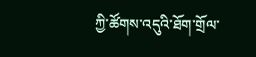ཀྱི་ཚོགས་འདུའི་ཐོག་གྲོལ་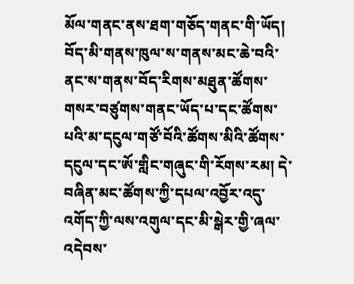མོལ་གནང་ནས་ཐག་གཅོད་གནང་གི་ཡོད།
བོད་མི་གནས་ཁུལ་ས་གནས་མང་ཆེ་བའི་ནང་ས་གནས་བོད་རིགས་མཐུན་ཚོགས་གསར་བཙུགས་གནང་ཡོད་པ་དང་ཚོགས་པའི་མ་དངུལ་གཙོ་བོའི་ཚོགས་མིའི་ཚོགས་དངུལ་དང་ཨོ་གླིང་གཞུང་གི་རོགས་རམ། དེ་བཞིན་མང་ཚོགས་ཀྱི་དཔལ་འབྱོར་འདུ་འགོད་ཀྱི་ལས་འགུལ་དང་མི་སྒེར་གྱི་ཞལ་འདེབས་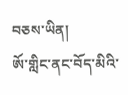བཅས་ཡིན།
ཨོ་གླིང་ནང་བོད་མིའི་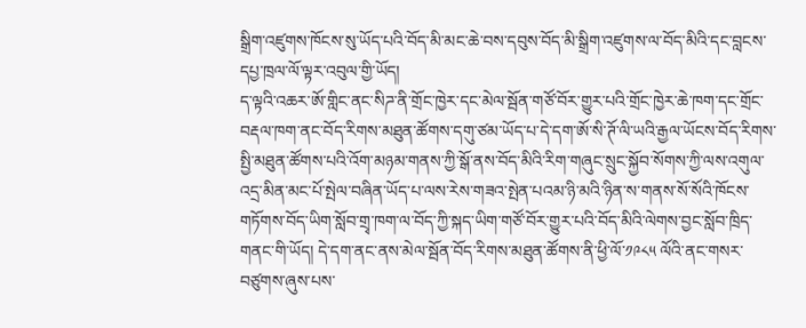སྒྲིག་འཛུགས་ཁོངས་སུ་ཡོད་པའི་བོད་མི་མང་ཆེ་བས་དབུས་བོད་མི་སྒྲིག་འཛུགས་ལ་བོད་མིའི་དང་བླངས་དཔྱ་ཁྲལ་ལོ་ལྟར་འབུལ་གྱི་ཡོད།
ད་ལྟའི་འཆར་ཨོ་གླིང་ནང་སིཌ་ནི་གྲོང་ཁྱེར་དང་མེལ་སྦོན་གཙོ་བོར་གྱུར་པའི་གྲོང་ཁྱེར་ཆེ་ཁག་དང་གྲོང་བརྡལ་ཁག་ནང་བོད་རིགས་མཐུན་ཚོགས་དགུ་ཙམ་ཡོད་པ་དེ་དག་ཨོ་སི་ཊོ་ལི་ཡའི་རྒྱལ་ཡོངས་བོད་རིགས་སྤྱི་མཐུན་ཚོགས་པའི་འོག་མཉམ་གནས་ཀྱི་སྒོ་ནས་བོད་མིའི་རིག་གཞུང་སྲུང་སྐྱོབ་སོགས་ཀྱི་ལས་འགུལ་འདྲ་མིན་མང་པོ་སྤེལ་བཞིན་ཡོད་པ་ལས་རེས་གཟའ་སྤེན་པའམ་ཉི་མའི་ཉིན་ས་གནས་སོ་སོའི་ཁོངས་གཏོགས་བོད་ཡིག་སློབ་གྲྭ་ཁག་ལ་བོད་ཀྱི་སྐད་ཡིག་གཙོ་བོར་གྱུར་པའི་བོད་མིའི་ལེགས་བྱང་སློབ་ཁྲིད་གནང་གི་ཡོད། དེ་དག་ནང་ནས་མེལ་སྦོན་བོད་རིགས་མཐུན་ཚོགས་ནི་ཕྱི་ལོ་༡༩༨༥ ལོའི་ནང་གསར་བཙུགས་ཞུས་པས་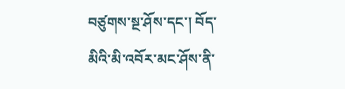བཙུགས་སྔ་ཤོས་དང་། བོད་མིའི་མི་འབོར་མང་ཤོས་ནི་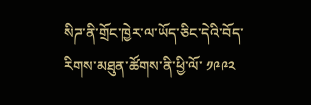སིཌ་ནི་གྲོང་ཁྱེར་ལ་ཡོད་ཅིང་དེའི་བོད་རིགས་མཐུན་ཚོགས་ནི་ཕྱི་ལོ་ ༡༩༩༢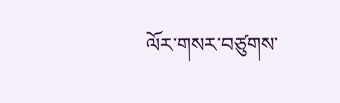ལོར་གསར་བཙུགས་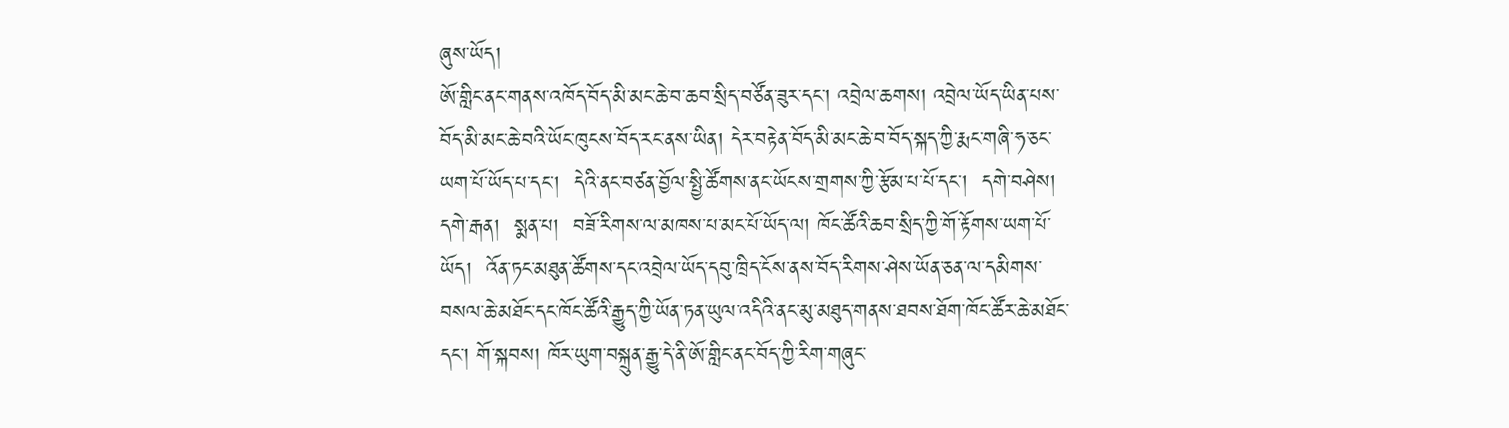ཞུས་ཡོད།
ཨོ་གླིང་ནང་གནས་འཁོད་བོད་མི་མང་ཆེ་བ་ཆབ་སྲིད་བཙོན་ཟུར་དང་། འབྲེལ་ཆགས། འབྲེལ་ཡོད་ཡིན་པས་བོད་མི་མང་ཆེ་བའི་ཡོང་ཁུངས་བོད་རང་ནས་ཡིན། དེར་བརྟེན་བོད་མི་མང་ཆེ་བ་བོད་སྐད་ཀྱི་རྨང་གཞི་ཧ་ཅང་ཡག་པོ་ཡོད་པ་དང་།  དེའི་ནང་བཙན་བྱོལ་སྤྱི་ཚོགས་ནང་ཡོངས་གྲགས་ཀྱི་རྩོམ་པ་པོ་དང་།  དགེ་བཤེས།  དགེ་རྒན།  སྨན་པ།  བཟོ་རིགས་ལ་མཁས་པ་མང་པོ་ཡོད་ལ། ཁོང་ཚོའི་ཆབ་སྲིད་ཀྱི་གོ་རྟོགས་ཡག་པོ་ཡོད།  འོན་ཏང་མཐུན་ཚོགས་དང་འབྲེལ་ཡོད་དབུ་ཁྲིད་ངོས་ནས་བོད་རིགས་ཤེས་ཡོན་ཅན་ལ་དམིགས་བསལ་ཆེ་མཐོང་དང་ཁོང་ཚོའི་རྒྱུད་ཀྱི་ཡོན་ཏན་ཡུལ་འདིའི་ནང་མུ་མཐུད་གནས་ཐབས་ཐོག་ཁོང་ཚོར་ཆེ་མཐོང་དང་། གོ་སྐབས། ཁོར་ཡུག་བསྐྲུན་རྒྱུ་དེ་ནི་ཨོ་གླིང་ནང་བོད་ཀྱི་རིག་གཞུང་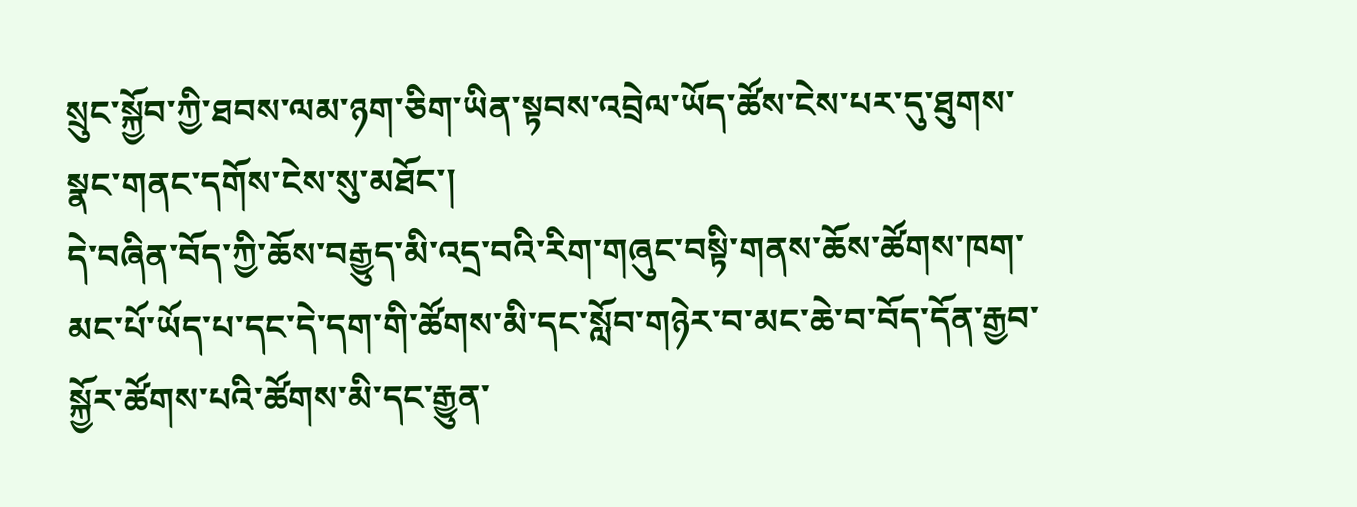སྲུང་སྐྱོབ་ཀྱི་ཐབས་ལམ་ཉག་ཅིག་ཡིན་སྟབས་འབྲེལ་ཡོད་ཚོས་ངེས་པར་དུ་ཐུགས་སྣང་གནང་དགོས་ངེས་སུ་མཐོང་།
དེ་བཞིན་བོད་ཀྱི་ཆོས་བརྒྱུད་མི་འདྲ་བའི་རིག་གཞུང་བསྟི་གནས་ཆོས་ཚོགས་ཁག་མང་པོ་ཡོད་པ་དང་དེ་དག་གི་ཚོགས་མི་དང་སློབ་གཉེར་བ་མང་ཆེ་བ་བོད་དོན་རྒྱབ་སྐྱོར་ཚོགས་པའི་ཚོགས་མི་དང་རྒྱུན་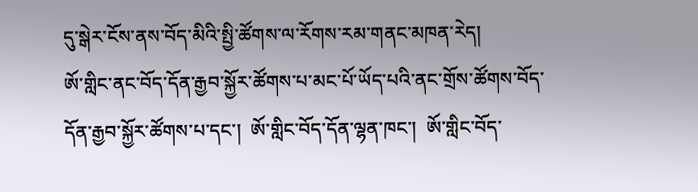དུ་སྒེར་ངོས་ནས་བོད་མིའི་སྤྱི་ཚོགས་ལ་རོགས་རམ་གནང་མཁན་རེད།
ཨོ་གླིང་ནང་བོད་དོན་རྒྱབ་སྐྱོར་ཚོགས་པ་མང་པོ་ཡོད་པའི་ནང་གྲོས་ཚོགས་བོད་དོན་རྒྱབ་སྐྱོར་ཚོགས་པ་དང་།  ཨོ་གླིང་བོད་དོན་ལྷན་ཁང་།  ཨོ་གླིང་བོད་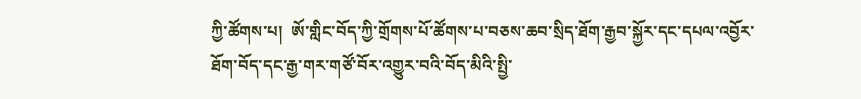ཀྱི་ཚོགས་པ།  ཨོ་གླིང་བོད་ཀྱི་གྲོགས་པོ་ཚོགས་པ་བཅས་ཆབ་སྲིད་ཐོག་རྒྱབ་སྐྱོར་དང་དཔལ་འབྱོར་ཐོག་བོད་དང་རྒྱ་གར་གཙོ་བོར་འགྱུར་བའི་བོད་མིའི་སྤྱི་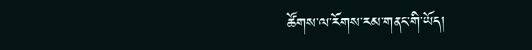ཚོགས་ལ་རོགས་རམ་གནང་གི་ཡོད།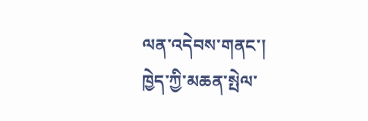ལན་འདེབས་གནང་།
ཁྱེད་ཀྱི་མཆན་སྤེལ་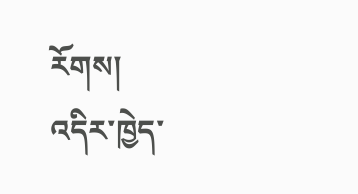རོགས།
འདིར་ཁྱེད་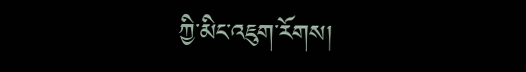ཀྱི་མིང་འཇུག་རོགས།